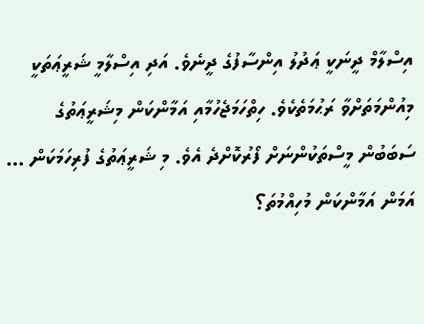އިސްލާމް ދީނަކީ ޢަދުލު އިންސާފުގެ ދީނެވެ. އަދި އިސްލާމީ ޝަރީޢަތަކީ މިއުންމަތަށްވާ ރަޙުމަތެކެވެ. ހިތްހަމަޖެހުމާއި އަމާންކަން މިޝަރީޢަތުގެ ސަބަބުން މީސްތަކުންނަށް ފޯރުކޮށްދެ އެވެ. މި ޝަރީޢަތުގެ ފުރިހަމަކަން …
އަމަން އަމާންކަން މުހިއްމުތަ؟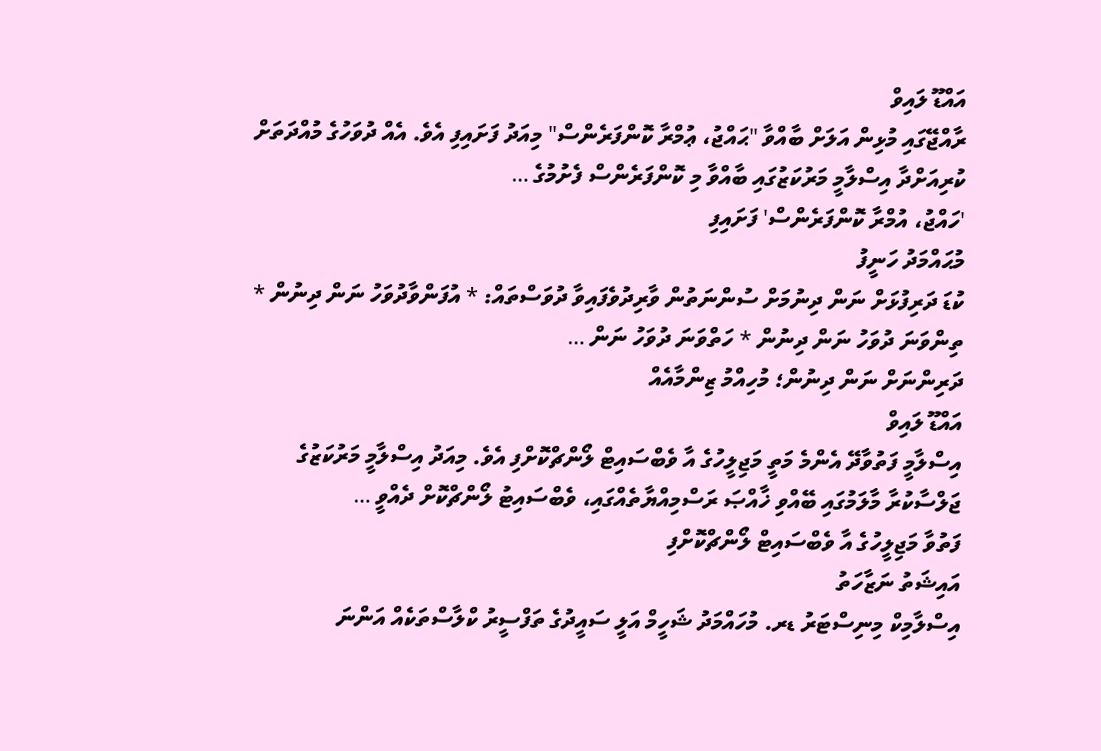އައްޑޫ ލައިވް
ރާއްޖޭގައި މުޅިން އަލަށް ބާއްވާ "ޙައްޖު، ޢުމްރާ ކޮންފަރެންސް" މިއަދު ފަށައިފި އެވެ. އެއް ދުވަހުގެ މުއްދަތަށް ކުރިއަށްދާ އިސްލާމީ މަރުކަޒުގައި ބާއްވާ މި ކޮންފަރެންސް ފެށުމުގެ …
'ހައްޖު، އުމްރާ ކޮންފަރެންސް' ފަށައިފި
މުޙައްމަދު ހަނީފު
ކުޑަ ދަރިފުޅަށް ނަން ދިނުމަށް ސުންނަތުން ވާރިދުވެފައިވާ ދުވަސްތައް: * އުފަންވާދުވަހު ނަން ދިނުން * ތިންވަނަ ދުވަހު ނަން ދިނުން * ހަތްވަނަ ދުވަހު ނަން …
ދަރިންނަށް ނަން ދިނުން؛ މުހިއްމު ޒިންމާއެއް
އައްޑޫ ލައިވް
އިސްލާމީ ފަތުވާދޭ އެންމެ މަތީ މަޖިލީހުގެ އާ ވެބްސައިޓް ލޯންޗްކޮށްފި އެވެ. މިއަދު އިސްލާމީ މަރުކަޒުގެ ޖަލްސާކުރާ މާލަމުގައި ބޭއްވި ޚާއްޞަ ރަސްމިއްޔާތެއްގައި، ވެބްސައިޓު ލޯންޗްކޮށް ދެއްވީ …
ފަތުވާ މަޖިލީހުގެ އާ ވެބްސައިޓް ލޯންޗްކޮށްފި
އައިޝަތު ނަޒާހަތު
އިސްލާމިކް މިނިސްޓަރު ޑރ. މުހައްމަދު ޝަހީމް އަލީ ސައީދުގެ ތަފްސީރު ކްލާސްތަކެއް އަންނަ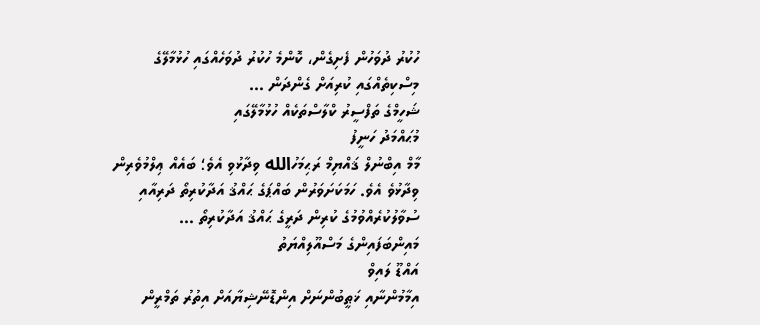ހުކުރު ދުވަހުން ފެށިގެން، ކޮންމެ ހުކުރު ދުވަހެއްގައި ހުޅުމާލޭގެ މިސްކިތެއްގައި ކުރިއަށް ގެންދަން …
ޝަހީމްގެ ތަފްސީރު ކްލާސްތަކެއް ހުޅުމާލޭގައި
މުޙައްމަދު ހަނީފު
މާމް އިބްނުލް ޤައްޔިމް ރަޙިމަހުالله ވިދާޅުވި އެވެ؛ ބައެއް ޢިލްމުވެރިން ވިދާޅުވެ އެވެ. ހަމަކަށަވަރުން ބައްޕަގެ ޙައްޤު އަދާކުރިތޯ ދަރިއާއި ސުވާލުކުރެއްވުމުގެ ކުރިން ދަރީގެ ޙައްޤު އަދާކުރިތޯ …
މައިންބަފައިންގެ މަސްއޫލިއްޔަތު
އައްޑޫ ލައިވް
އިމާމުންނާއި ޚަޠީބުންނަށް އިންޑޮނޭޝިޔާއަށް އިތުރު ތަމްރީން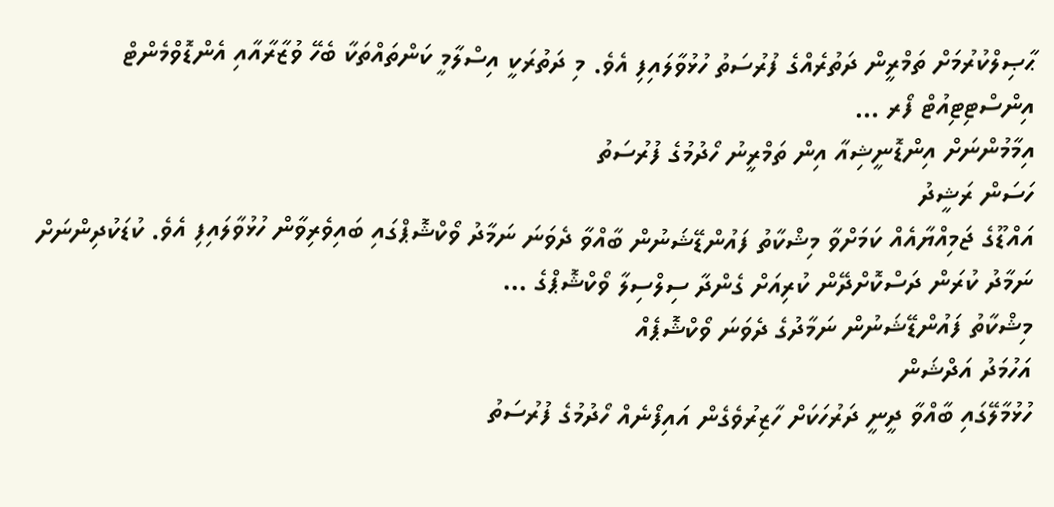ޙާޞިލްކުރުމަށް ތަމްރީން ދަތުރެއްގެ ފުރުސަތު ހުޅުވާލައިފި އެވެ. މި ދަތުރަކީ އިސްލާމީ ކަންތައްތަކާ ބެހޭ ވުޒާރާއާއި އެންޑޮވްމެންޓް އިންސްޓިޓިއުޓް ފޯރ …
އިމާމުންނަށް އިންޑޮނީޝިއާ އިން ތަމްރީނު ހޯދުމުގެ ފުރުސަތު
ހަސަން ރަޝީދު
އައްޑޫގެ ޖަމިއްޔާއެއް ކަމަށްވާ މިޝްކާތު ފައުންޑޭޝަނުން ބާއްވާ ދެވަނަ ނަމާދު ވޯކްޝޮޕްގައި ބައިވެރިވާން ހުޅުވާލައިފި އެވެ. ކުޑަކުދިންނަށް ނަމާދު ކުރަން ދަސްކޮށްދޭން ކުރިއަށް ގެންދާ ސިލްސިލާ ވޯކްޝޮޕްގެ …
މިޝްކާތު ފައުންޑޭޝަނުން ނަމާދުގެ ދެވަނަ ވޯކްޝޮޕެއް
އަހުމަދު އަދްޝަން
ހުޅުމާލޭގައި ބާއްވާ ދީނީ ދަރުހަކަށް ހާޒިރުވެގެން އައިފޯނެއް ހޯދުމުގެ ފުރުސަތު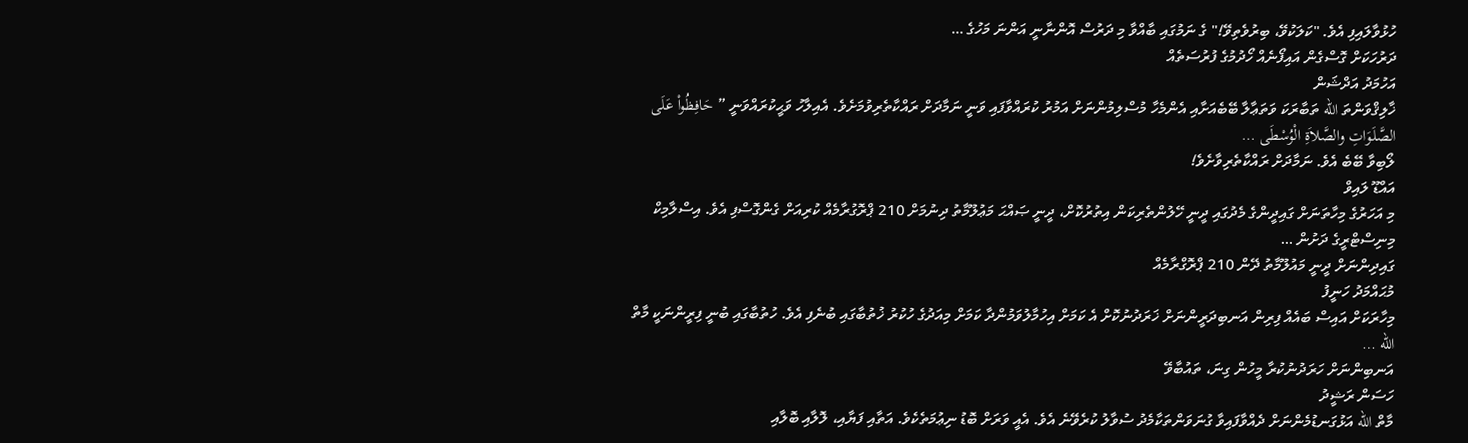ހުޅުވާލައިފި އެވެ. "ކަލަކުވޭ، ބިރުވެތިވޭ!" ގެ ނަމުގައި ބާއްވާ މި ދަރުސް އޮންނާނީ އަންނަ މަހުގެ …
ދަރުހަކަށް ގޮސްގެން އައިފޯނެއް ހޯދުމުގެ ފުރުސަތެއް
އަހުމަދު އަދްޝަން
ޚާލިޤްވަންތަ الله ތަބާރަކަ ވަތަޢާލާ ބޭބެއަށާއި އެންމެހާ މުސްލިމުންނަށް އަމުރު ކުރައްވާފައި ވަނީ ނަމާދަށް ރައްކާތެރިވުމަށެވެ. އެއިލާހު ވަޙީކުރައްވަނީ ” حَافِظُواْ عَلَى الصَّلَوَاتِ والصَّلاَةِ الْوُسْطَى …
ލޯބިވާ ބޭބެ އެވެ. ނަމާދަށް ރައްކާތެރިވާށެވެ!
އައްޑޫ ލައިވް
މި އަހަރުގެ މިހާތަނަށް ގައިދީންގެ މެދުގައި ދީނީ ހޭލުންތެރިކަން އިތުރުކޮށް، ދީނީ ޞައްޙަ މަޢުލޫމާތު ދިނުމަށް 210 ޕްރޮގުރާމެއް ކުރިއަށް ގެންގޮސްފި އެވެ. އިސްލާމިކް މިނިސްޓްރީގެ ދަށުން …
ގައިދިންނަށް ދީނީ މައުލޫމާތު ދޭން 210 ޕްރޮގްރާމެއް
މުޙައްމަދު ހަނީފު
މިހާރަކަށް އައިސް ބައެއް ފިރިން އަނބިދަރީންނަށް ޚަރަދުނުކޮށް އެ ކަމަށް އިހުމާލުވަމުންދާ ކަމަށް މިއަދުގެ ހުކުރު ޚުތުބާގައި ބުނެފި އެވެ. ހުތުބާގައި ބުނީ ފިރީންނަކީ މާތް الله …
އަނބިންނަށް ހަރަދުނުކުރާ މީހުން ގިނަ، ތައުބާވޭ
ހަސަން ރަޝީދު
މާތް الله އަޅުގަނޑުމެންނަށް ދެއްވާފައިވާ ގުނަވަންތަކާމެދު ސުވާލު ކުރެވޭނެ އެވެ. އެއީ ވަރަށް ބޮޑު ނިޢުމަތެކެވެ. އަތާއި ފަޔާއި، ލޮލާއި ބޮލާއި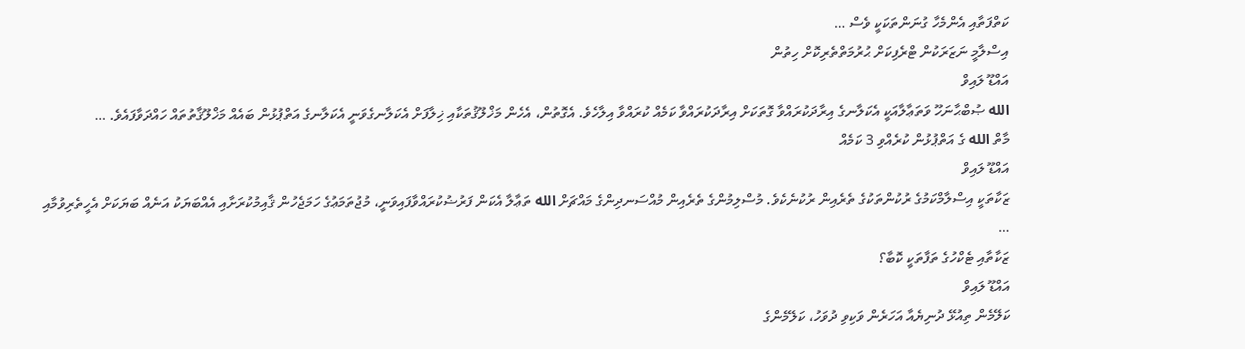ކަތްފަތާއި އެންމެހާ ގުނަންތަކަކީ ވެސް …
އިސްލާމީ ނަޒަރަކުން ޓްރެފިކަށް ޙުރުމަތްތެރިކޮށް ހިތުން
އައްޑޫ ލައިވް
الله ޞުބްޙާނަހޫ ވަތަޢާލާއަކީ އެކަލާނގެ އިރާދަކުރައްވާ ގޮތަކަށް އިރާދަކުރައްވާ ކަމެއް ކުރައްވާ އިލާހެވެ. އެގޮތުން، އެހެން މަޚްލޫޤުތަކާއި ޚިލާފަށް އެކަލާނގެވަނީ އެކަލާނގެ އަތްޕުޅުން ބައެއް މަޚްލޫޤާތުތައް ހައްދަވާފައެވެ. …
މާތް الله ގެ އަތްޕުޅުން ކުރެއްވި 3 ކަމެއް
އައްޑޫ ލައިވް
ޒަކާތަކީ އިސްލާމްކަމުގެ ރުކުންތަކުގެ ތެރެއިން ރުކުނެކެވެ. މުސްލިމުންގެ ތެރެއިން މުއްސަނދިންގެ މައްޗަށް الله ތަޢާލާ އެކަން ފަރުޟުކުރައްވާފައިވަނީ، މުޖުތަމަޢުގެ ހަމަޖެހުން ޤާއިމުކުރަށާއި އެއްބަޔަކު އަނެއް ބަޔަކަށް އެހީތެރިވުމާއި …
ޒަކާތާއި ޓެކްހުގެ ތަފާތަކީ ކޮބާ؟
އައްޑޫ ލައިވް
ކަލޭމެން ތިއުޅޭ ދުނިޔެއާ އަހަރެން ވަކިވި ދުވަހު، ކަލޭމެންގެ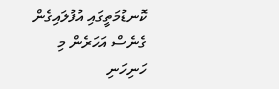ކޮނޑުމަތީގައި އުފުލައިގެން ގެނެސް އަހަރެން މި ހަނިހަނި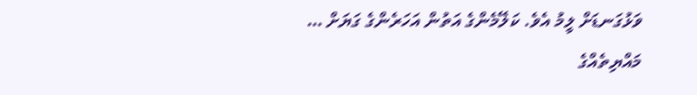ވަޅުގަނޑަށް ލީމު އެވެ. ކަލޭމެންގެ އަތުން އަހަރެންގެ ގަޔަށް …
މައްޔިތެއްގެ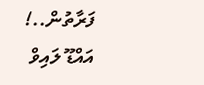ފަރާތުން..!
އައްޑޫ ލައިވް